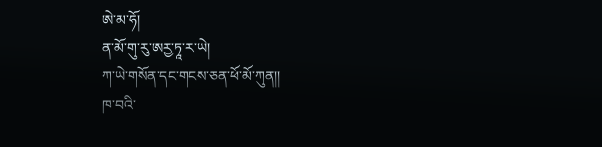ཨེ་མ་ཧོ།
ན་མོ་གུ་རུ་ཨརྱ་ཏཱ་ར་ཡེ།
ཀ་ཡེ་གསོན་དང་གངས་ཅན་ཕོ་མོ་ཀུན།།
ཁ་བའི་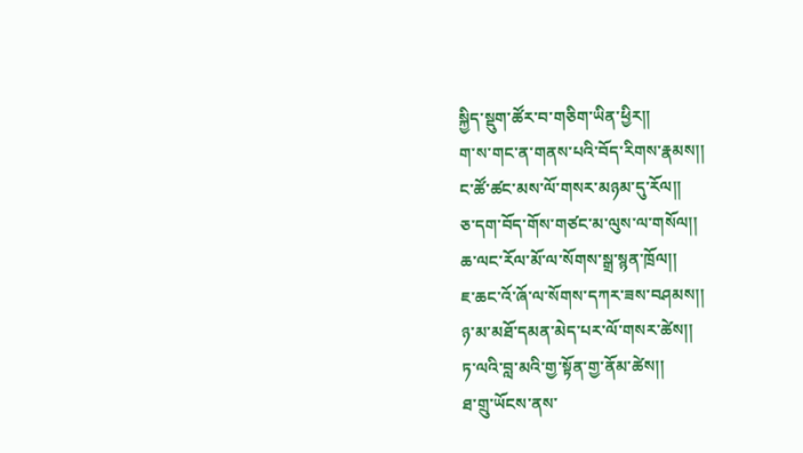སྐྱིད་སྡུག་ཚོར་བ་གཅིག་ཡིན་ཕྱིར།།
ག་ས་གང་ན་གནས་པའི་བོད་རིགས་རྣམས།།
ང་ཚོ་ཚང་མས་ལོ་གསར་མཉམ་དུ་རོལ།།
ཅ་དག་བོད་གོས་གཙང་མ་ལུས་ལ་གསོལ།།
ཆ་ལང་རོལ་མོ་ལ་སོགས་སྒྲ་སྙན་ཁྲོལ།།
ཇ་ཆང་འོ་ཞོ་ལ་སོགས་དཀར་ཟས་བཤམས།།
ཉ་མ་མཐོ་དམན་མེད་པར་ལོ་གསར་ཚེས།།
ཏ་ལའི་བླ་མའི་གྱ་སྟོན་གྱ་ནོམ་ཚེས།།
ཐ་གྲུ་ཡོངས་ནས་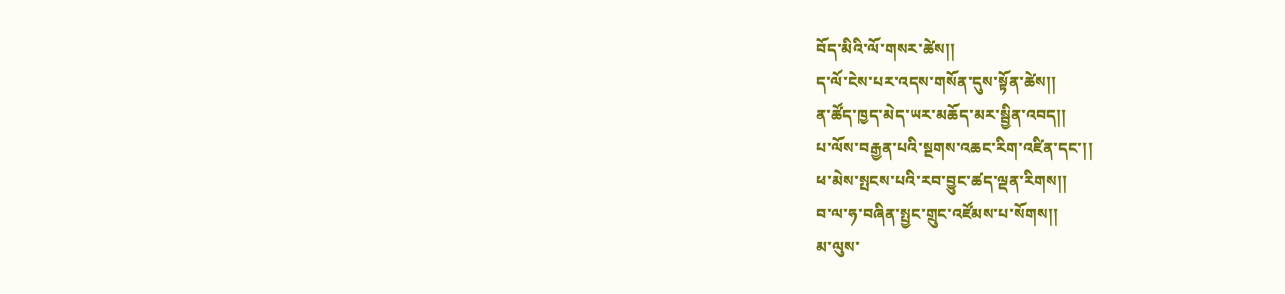བོད་མིའི་ལོ་གསར་ཚེས།།
ད་ལོ་ངེས་པར་འདས་གསོན་དུས་སྟོན་ཚེས།།
ན་ཚོད་ཁྱད་མེད་ཡར་མཆོད་མར་སྦྱིན་འབད།།
པ་ལོས་བརྒྱན་པའི་སྔགས་འཆང་རིག་འཛིན་དང་།།
ཕ་མེས་སྤངས་པའི་རབ་བྱུང་ཚད་ལྡན་རིགས།།
བ་ལ་ཧ་བཞིན་སྤྱང་གྲུང་འཛོམས་པ་སོགས།།
མ་ལུས་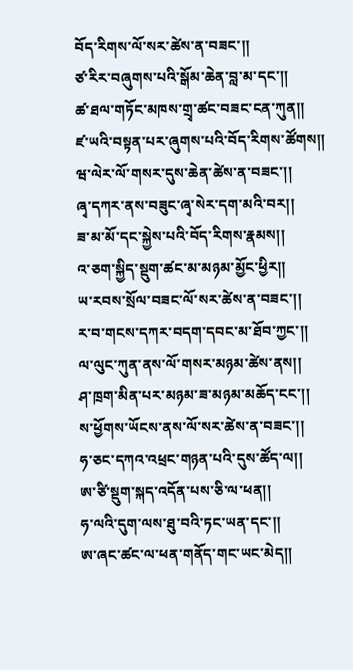བོད་རིགས་ལོ་སར་ཚེས་ན་བཟང་།།
ཙ་རིར་བཞུགས་པའི་སྒོམ་ཆེན་བླ་མ་དང་།།
ཚ་ཐལ་གཏོང་མཁས་གྲྭ་ཚང་བཟང་ངན་ཀུན།།
ཛ་ཡའི་བསྟན་པར་ཞུགས་པའི་བོད་རིགས་ཚོགས།།
ཝ་ལེར་ལོ་གསར་དུས་ཆེན་ཚེས་ན་བཟང་།།
ཞྭ་དཀར་ནས་བཟུང་ཞྭ་སེར་དག་མའི་བར།།
ཟ་མ་མོ་དང་སྐྱེས་པའི་བོད་རིགས་རྣམས།།
འ་ཅག་སྐྱིད་སྡུག་ཚང་མ་མཉམ་མྱོང་ཕྱིར།།
ཡ་རབས་སྲོལ་བཟང་ལོ་སར་ཚེས་ན་བཟང་།།
ར་བ་གངས་དཀར་བདག་དབང་མ་ཐོབ་ཀྱང་།།
ལ་ལུང་ཀུན་ནས་ལོ་གསར་མཉམ་ཚེས་ནས།།
ཤ་ཁྲག་མིན་པར་མཉམ་ཟ་མཉམ་མཆོད་ངང་།།
ས་ཕྱོགས་ཡོངས་ནས་ལོ་སར་ཚེས་ན་བཟང་།།
ཧ་ཅང་དཀའ་འཕྲང་གཉན་པའི་དུས་ཚོད་ལ།།
ཨ་ཙི་སྡུག་སྐད་འདོན་པས་ཅི་ལ་ཕན།།
ཧ་ལའི་དུག་ལས་ཐུ་བའི་ཏང་ཡན་དང་།།
ཨ་ཞང་ཚང་ལ་ཕན་གནོད་གང་ཡང་མེད།།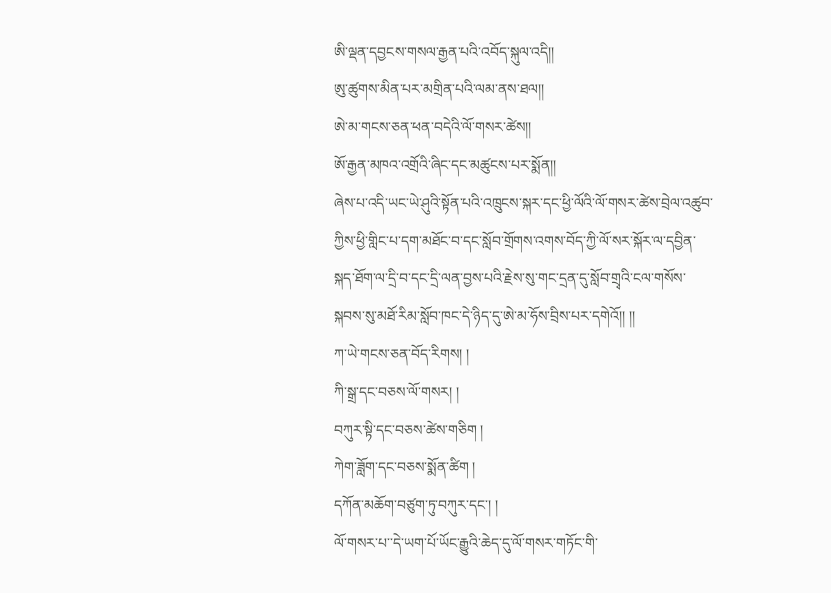ཨི་ལྡན་དབྱངས་གསལ་རྒྱན་པའི་འབོད་སྐུལ་འདི།།
ཨུ་ཚུགས་མིན་པར་མགྲིན་པའི་ལམ་ནས་ཐལ།།
ཨེ་མ་གངས་ཅན་ཕན་བདེའི་ལོ་གསར་ཚེས།།
ཨོ་རྒྱན་མཁའ་འགྲོའི་ཞིང་དང་མཚུངས་པར་སྨོན།།
ཞེས་པ་འདི་ཡང་ཡེ་ཤུའི་སྟོན་པའི་འཁྲུངས་སྐར་དང་ཕྱི་ལོའི་ལོ་གསར་ཚེས་བྲེལ་འཚུབ་ཀྱིས་ཕྱི་གླིང་པ་དག་མཐོང་བ་དང་སློབ་གྲོགས་འགས་བོད་ཀྱི་ལོ་སར་སྐོར་ལ་དབྱིན་སྐད་ཐོག་ལ་དྲི་བ་དང་དྲི་ལན་བྱས་པའི་རྗེས་སུ་གང་དྲན་དུ་སློབ་གྲྭའི་ངལ་གསོས་སྐབས་སུ་མཐོ་རིམ་སློབ་ཁང་དེ་ཉིད་དུ་ཨེ་མ་ཧོས་བྲིས་པར་དགེའོ།། །།
ཀ་ཡེ་གངས་ཅན་བོད་རིགས། །
ཀི་སྒྲ་དང་བཅས་ལོ་གསར། །
བཀུར་སྟི་དང་བཅས་ཚེས་གཅིག །
ཀེག་ཟློག་དང་བཅས་སྨོན་ཚིག །
དཀོན་མཆོག་བཙུག་ཏུ་བཀུར་དང་། །
ལོ་གསར་པ་་དེ་ཡག་པོ་ཡོང་རྒྱུའི་ཆེད་དུ་ལོ་གསར་གཏོང་གི་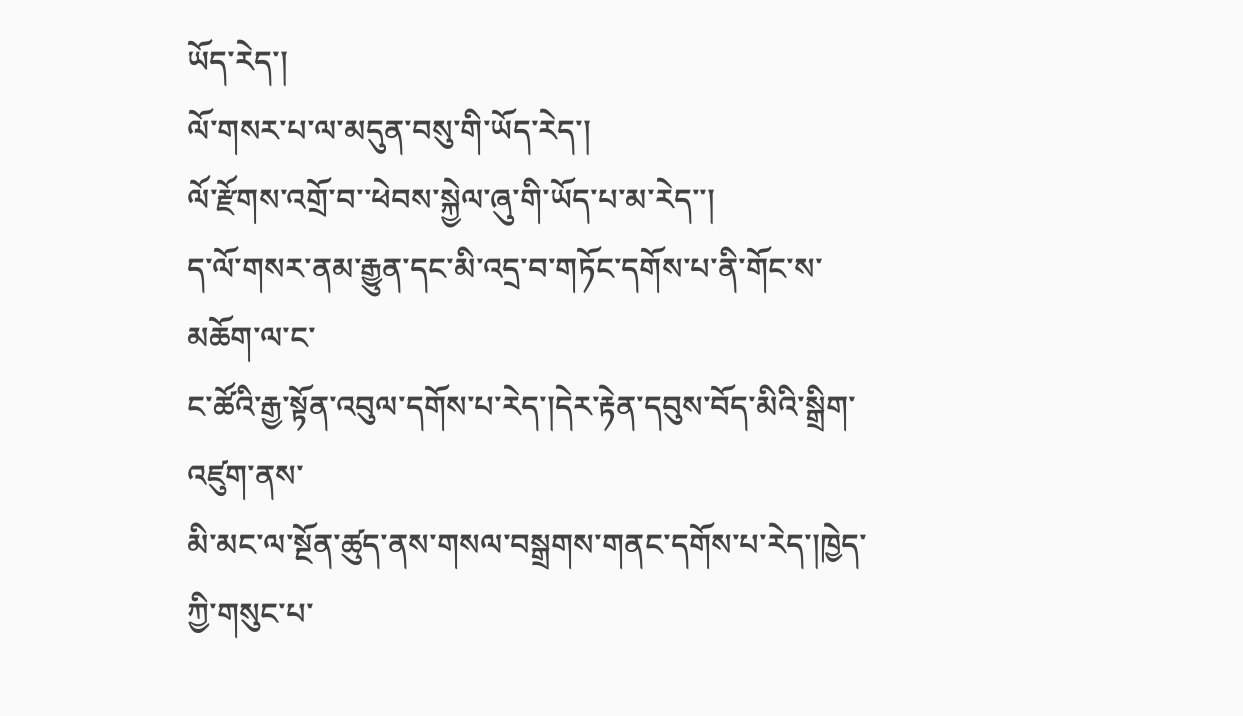ཡོད་རེད་།
ལོ་གསར་པ་ལ་མདུན་བསུ་གི་ཡོད་རེད་།
ལོ་རྫོགས་འགྲོ་བ་་ཕེབས་སྐྱེལ་ཞུ་གི་ཡོད་པ་མ་རེད་་།
ད་ལོ་གསར་ནམ་རྒྱུན་དང་མི་འདྲ་བ་གཏོང་དགོས་པ་ནི་གོང་ས་མཆོག་ལ་ང་
ང་ཚོའི་རྒྱ་སྟོན་འབུལ་དགོས་པ་རེད་།དེར་རྟེན་དབུས་བོད་མིའི་སྒྲིག་འཛུག་ནས་
མི་མང་ལ་སྔོན་ཚུད་ནས་གསལ་བསྒྲགས་གནང་དགོས་པ་རེད་།ཁྱེད་ཀྱི་གསུང་པ་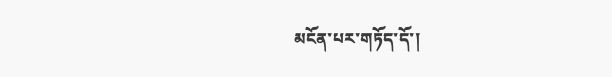མངོན་པར་གཏོད་དོ་།